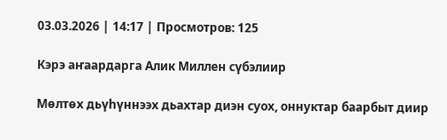03.03.2026 | 14:17 | Просмотров: 125

Кэрэ аҥаардарга Алик Миллен сүбэлиир

Мөлтөх дьүһүннээх дьахтар диэн суох, оннуктар баарбыт диир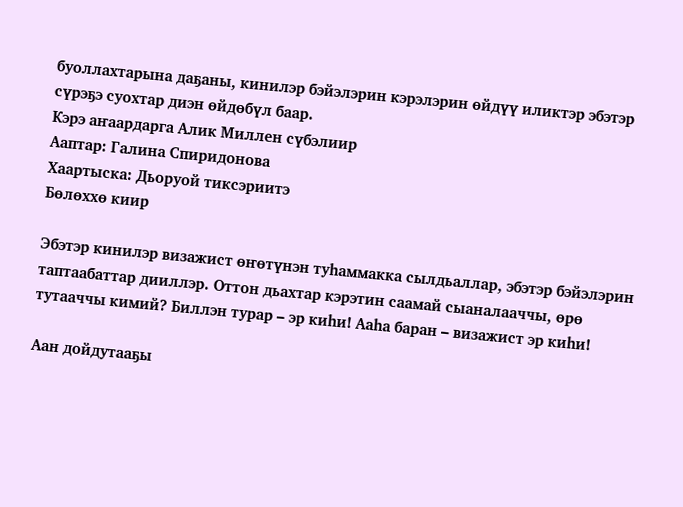буоллахтарына даҕаны, кинилэр бэйэлэрин кэрэлэрин өйдүү иликтэр эбэтэр сүрэҕэ суохтар диэн өйдөбүл баар.
Кэрэ аҥаардарга Алик Миллен сүбэлиир
Ааптар: Галина Спиридонова
Хаартыска: Дьоруой тиксэриитэ
Бөлөххө киир

Эбэтэр кинилэр визажист өҥөтүнэн туһаммакка сылдьаллар, эбэтэр бэйэлэрин таптаабаттар дииллэр. Оттон дьахтар кэрэтин саамай сыаналааччы, өрө тутааччы кимий? Биллэн турар – эр киһи! Ааһа баран – визажист эр киһи!

Аан дойдутааҕы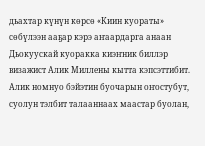дьахтар күнүн көрсө «Киин куораты» сөбүлээн ааҕар кэрэ аҥаардарга анаан Дьокуускай куоракка киэҥник биллэр визажист Алик Миллены кытта кэпсэттибит. Алик номнуо бэйэтин буочарын оҥостубут, суолун тэлбит талааннаах маастар буолан,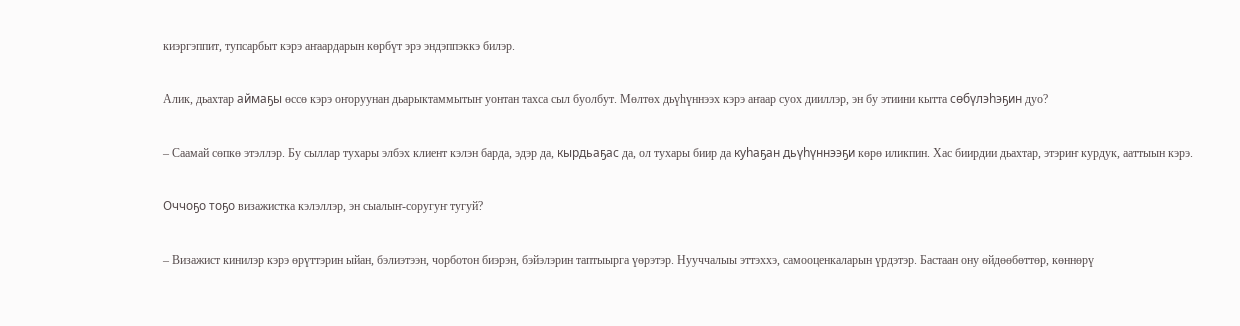киэргэппит, тупсарбыт кэрэ аҥаардарын көрбүт эрэ эндэппэккэ билэр.

Алик, дьахтар аймаҕы өссө кэрэ оҥоруунан дьарыктаммытыҥ уонтан тахса сыл буолбут. Мөлтөх дьүһүннээх кэрэ аҥаар суох дииллэр, эн бу этиини кытта сөбүлэһэҕин дуо?

– Саамай сөпкө этэллэр. Бу сыллар тухары элбэх клиент кэлэн барда, эдэр да, кырдьаҕас да, ол тухары биир да куһаҕан дьүһүннээҕи көрө иликпин. Хас биирдии дьахтар, этэриҥ курдук, ааттыын кэрэ.

Оччоҕо тоҕо визажистка кэлэллэр, эн сыалыҥ-соругуҥ тугуй?

– Визажист кинилэр кэрэ өрүттэрин ыйан, бэлиэтээн, чорботон биэрэн, бэйэлэрин таптыырга үөрэтэр. Нууччалыы эттэххэ, самооценкаларын үрдэтэр. Бастаан ону өйдөөбөттөр, көннөрү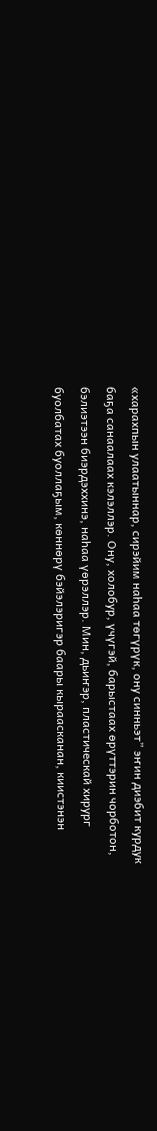«харахпын улаатыннар, сирэйим наһаа төгүрүк, ону синньэт” эҥин диэбит курдук баҕа санаалаах кэлэллэр. Ону, холобур, үчүгэй, барыстаах өрүттэрин чорботон, бэлиэтээн биэрдэххинэ, наһаа үөрэллэр. Мин, дьиҥэр, пластическай хирург буолбатах буоллаҕым, көннөрү бэйэлэригэр баары кыраасканан, киистэнэн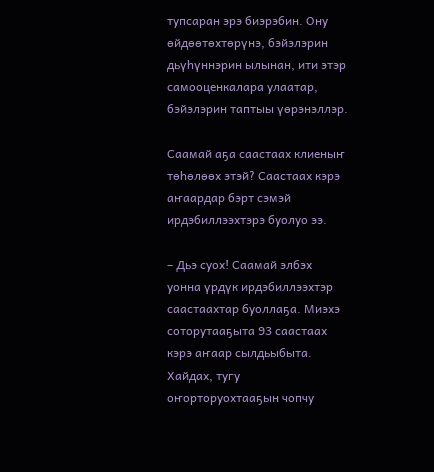тупсаран эрэ биэрэбин. Ону өйдөөтөхтөрүнэ, бэйэлэрин дьүһүннэрин ылынан, ити этэр самооценкалара улаатар, бэйэлэрин таптыы үөрэнэллэр.

Саамай аҕа саастаах клиеныҥ төһөлөөх этэй? Саастаах кэрэ аҥаардар бэрт сэмэй ирдэбиллээхтэрэ буолуо ээ.

– Дьэ суох! Саамай элбэх уонна үрдүк ирдэбиллээхтэр саастаахтар буоллаҕа. Миэхэ соторутааҕыта 93 саастаах кэрэ аҥаар сылдьыбыта. Хайдах, тугу оҥорторуохтааҕын чопчу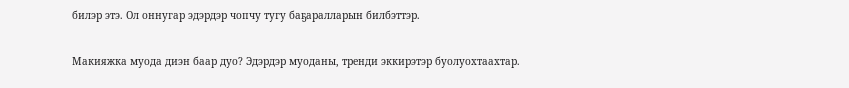билэр этэ. Ол оннугар эдэрдэр чопчу тугу баҕаралларын билбэттэр.

Макияжка муода диэн баар дуо? Эдэрдэр муоданы, тренди эккирэтэр буолуохтаахтар.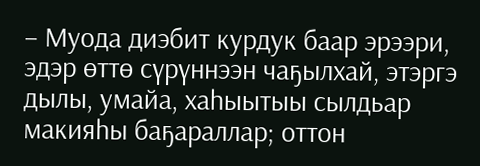– Муода диэбит курдук баар эрээри, эдэр өттө сүрүннээн чаҕылхай, этэргэ дылы, умайа, хаһыытыы сылдьар макияһы баҕараллар; оттон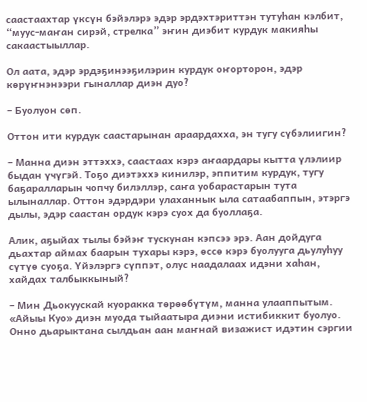саастаахтар үксүн бэйэлэрэ эдэр эрдэхтэриттэн тутуһан кэлбит, “муус-маҥан сирэй, стрелка” эҥин диэбит курдук макияһы сакаастыыллар.

Ол аата, эдэр эрдэҕинээҕилэрин курдук оҥорторон, эдэр көрүҥнэнээри гыналлар диэн дуо?

– Буолуон сөп.

Оттон ити курдук саастарынан араардахха, эн тугу сүбэлиигин?

– Манна диэн эттэххэ, саастаах кэрэ аҥаардары кытта үлэлиир быдан үчүгэй. Тоҕо диэтэххэ кинилэр, эппитим курдук, тугу баҕаралларын чопчу билэллэр, саҥа уобарастарын тута ылыналлар. Оттон эдэрдэри улаханнык ыла сатаабаппын, этэргэ дылы, эдэр саастан ордук кэрэ суох да буоллаҕа.

Алик, аҕыйах тылы бэйэҥ тускунан кэпсээ эрэ. Аан дойдуга дьахтар аймах баарын тухары кэрэ, өссө кэрэ буолууга дьулуһуу сүтүө суоҕа. Үйэлэргэ сүппэт, олус наадалаах идэни хаһан, хайдах талбыккыный?

– Мин Дьокуускай куоракка төрөөбүтүм, манна улааппытым. «Айыы Куо» диэн муода тыйаатыра диэни истибиккит буолуо. Онно дьарыктана сылдьан аан маҥнай визажист идэтин сэргии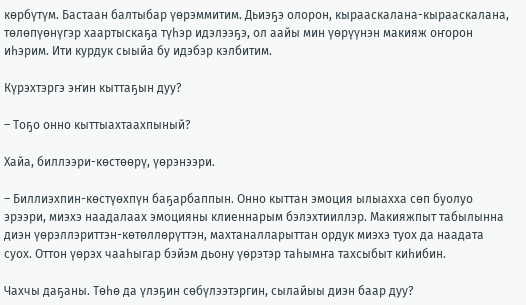көрбүтүм. Бастаан балтыбар үөрэммитим. Дьиэҕэ олорон, кырааскалана-кырааскалана, төлөпүөнүгэр хаартыскаҕа түһэр идэлээҕэ, ол аайы мин үөрүүнэн макияж оҥорон иһэрим. Ити курдук сыыйа бу идэбэр кэлбитим.

Күрэхтэргэ эҥин кыттаҕын дуу?

– Тоҕо онно кыттыахтаахпыный?

Хайа, биллээри-көстөөрү, үөрэнээри.

– Биллиэхпин-көстүөхпүн баҕарбаппын. Онно кыттан эмоция ылыахха сөп буолуо эрээри, миэхэ наадалаах эмоцияны клиеннарым бэлэхтииллэр. Макияжпыт табылынна диэн үөрэллэриттэн-көтөллөрүттэн, махтаналларыттан ордук миэхэ туох да наадата суох. Оттон үөрэх чааһыгар бэйэм дьону үөрэтэр таһымҥа тахсыбыт киһибин.

Чахчы даҕаны. Төһө да үлэҕин сөбүлээтэргин, сылайыы диэн баар дуу?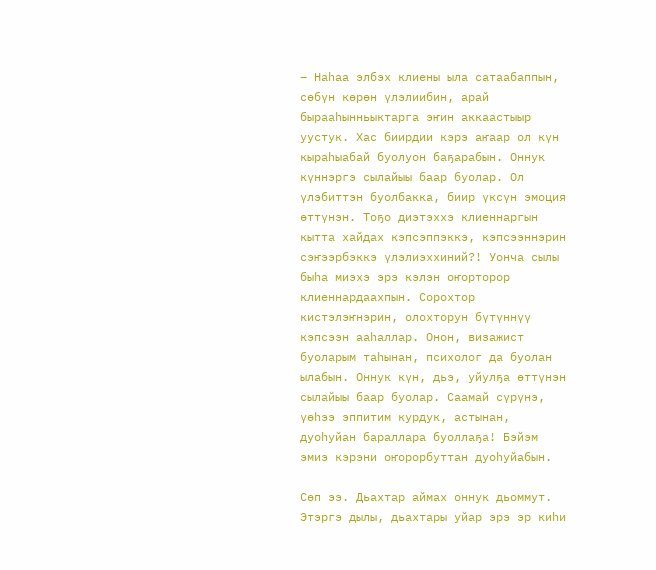– Наһаа элбэх клиены ыла сатаабаппын, сөбүн көрөн үлэлиибин, арай бырааһынньыктарга эҥин аккаастыыр уустук. Хас биирдии кэрэ аҥаар ол күн кыраһыабай буолуон баҕарабын. Оннук күннэргэ сылайыы баар буолар. Ол үлэбиттэн буолбакка, биир үксүн эмоция өттүнэн. Тоҕо диэтэххэ клиеннаргын кытта хайдах кэпсэппэккэ, кэпсээннэрин сэҥээрбэккэ үлэлиэххиний?! Уонча сылы быһа миэхэ эрэ кэлэн оҥорторор клиеннардаахпын. Сорохтор кистэлэҥнэрин, олохторун бүтүннүү кэпсээн ааһаллар. Онон, визажист буоларым таһынан, психолог да буолан ылабын. Оннук күн, дьэ, уйулҕа өттүнэн сылайыы баар буолар. Саамай сүрүнэ, үөһээ эппитим курдук, астынан, дуоһуйан бараллара буоллаҕа! Бэйэм эмиэ кэрэни оҥорорбуттан дуоһуйабын.

Сөп ээ. Дьахтар аймах оннук дьоммут. Этэргэ дылы, дьахтары уйар эрэ эр киһи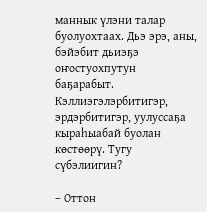маннык үлэни талар буолуохтаах. Дьэ эрэ, аны, бэйэбит дьиэҕэ оҥостуохпутун баҕарабыт. Кэллиэгэлэрбитигэр, эрдэрбитигэр, уулуссаҕа кыраһыабай буолан көстөөрү. Тугу сүбэлиигин?

– Оттон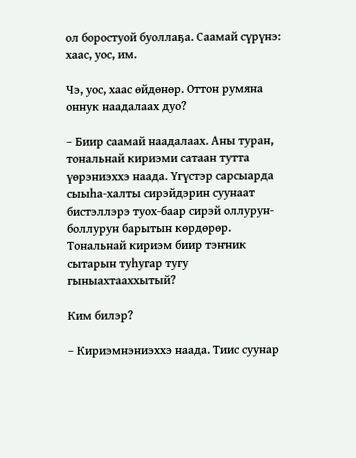ол боростуой буоллаҕа. Cаамай сүрүнэ: хаас, уос, им.

Чэ, уос, хаас өйдөнөр. Оттон румяна оннук наадалаах дуо?

– Биир саамай наадалаах. Аны туран, тональнай кириэми сатаан тутта үөрэниэххэ наада. Үгүстэр сарсыарда сыыһа-халты сирэйдэрин суунаат бистэллэрэ туох-баар сирэй оллурун-боллурун барытын көрдөрөр. Тональнай кириэм биир тэҥник сытарын туһугар тугу гыныахтааххытый?

Ким билэр?

– Кириэмнэниэххэ наада. Тиис суунар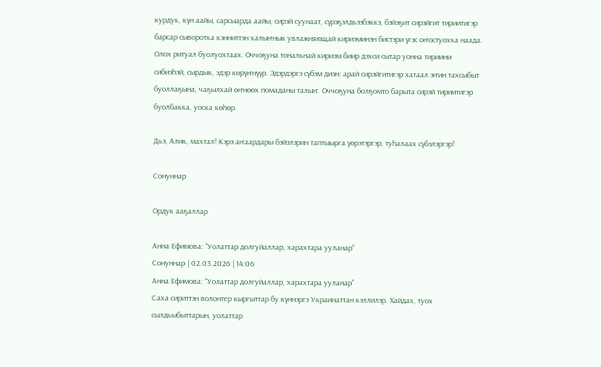курдук, күн аайы, сарсыарда аайы, сирэй суунаат, сүрэҕэлдьээбэккэ, бэйэҕит сирэйгит тириитигэр барсар сыворотка кэнниттэн халыҥнык увлажняющай кириэминэн бистэри үгэс оҥостуохха наада. Олох ритуал буолуохтаах. Оччоҕуна тональнай кириэм биир дэхси сытар уонна тириини сибиэһэй, сырдык, эдэр көрүҥнүүр. Эдэрдэргэ сүбэм диэн: арай сирэйгитигэр хатаал эҥин тахсыбыт буоллаҕына, чаҕылхай өҥнөөх помаданы талыҥ. Оччоҕуна болҕомто барыта сирэй тириитигэр буолбакка, уоска көһөр.

Дьэ, Алик, махтал! Кэрэ аҥаардары бэйэлэрин таптыырга үөрэтэргэр, туһалаах сүбэлэргэр!

Сонуннар

Ордук ааҕаллар

Анна Ефимова: “Уолаттар долгуйаллар, харахтара ууланар”
Сонуннар | 02.03.2026 | 14:06
Анна Ефимова: “Уолаттар долгуйаллар, харахтара ууланар”
Саха сириттэн волонтер кыргыттар бу күннэргэ Украинаттан кэллилэр. Хайдах, туох сылдьыбыттарын, уолаттар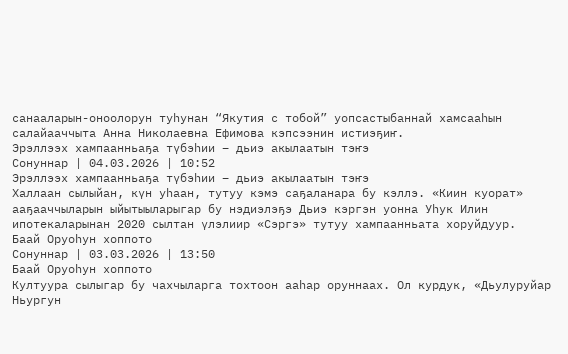санааларын-оноолорун туһунан “Якутия с тобой” уопсастыбаннай хамсааһын салайааччыта Анна Николаевна Ефимова кэпсээнин истиэҕиҥ.
Эрэллээх хампаанньаҕа түбэһии – дьиэ акылаатын тэҥэ
Сонуннар | 04.03.2026 | 10:52
Эрэллээх хампаанньаҕа түбэһии – дьиэ акылаатын тэҥэ
Халлаан сылыйан, күн уһаан, тутуу кэмэ саҕаланара бу кэллэ. «Киин куорат» ааҕааччыларын ыйытыыларыгар бу нэдиэлэҕэ Дьиэ кэргэн уонна Уһук Илин ипотекаларынан 2020 сылтан үлэлиир «Сэргэ» тутуу хампаанньата хоруйдуур.
Баай Оруоһун хоппото
Сонуннар | 03.03.2026 | 13:50
Баай Оруоһун хоппото
Култуура сылыгар бу чахчыларга тохтоон ааһар оруннаах. Ол курдук, «Дьулуруйар Ньургун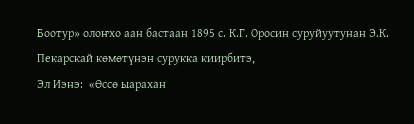Боотур» олоҥхо аан бастаан 1895 с. К.Г. Оросин суруйуутунан Э.К. Пекарскай көмөтүнэн сурукка киирбитэ,
Эл Иэнэ:  «Өссө ыарахан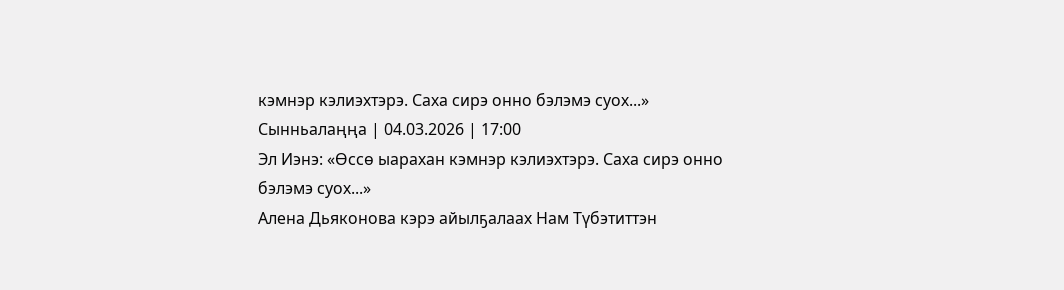кэмнэр кэлиэхтэрэ. Саха сирэ онно бэлэмэ суох...»
Сынньалаңңа | 04.03.2026 | 17:00
Эл Иэнэ: «Өссө ыарахан кэмнэр кэлиэхтэрэ. Саха сирэ онно бэлэмэ суох...»
Алена Дьяконова кэрэ айылҕалаах Нам Түбэтиттэн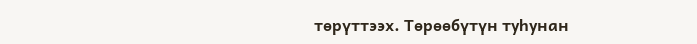төрүттээх. Төрөөбүтүн туһунан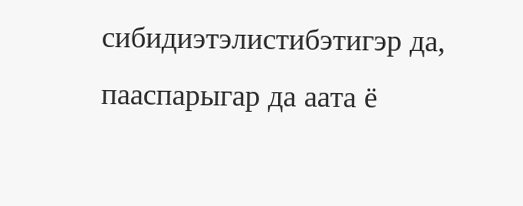сибидиэтэлистибэтигэр да, пааспарыгар да аата ё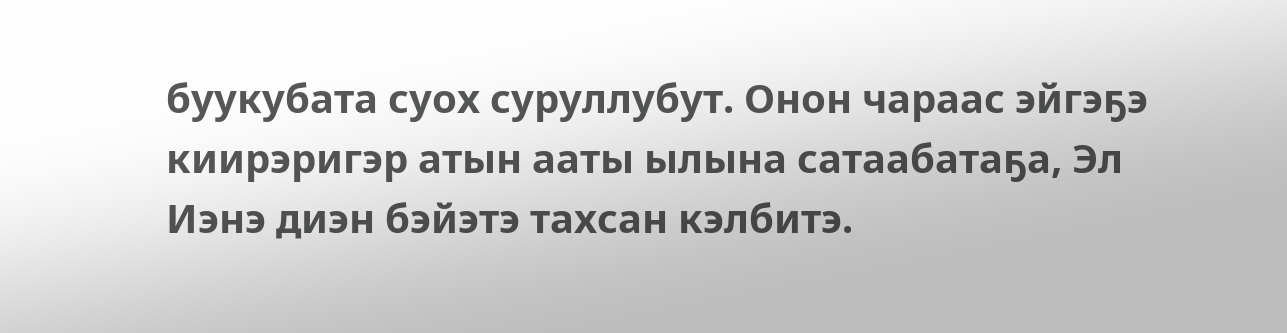буукубата суох суруллубут. Онон чараас эйгэҕэ киирэригэр атын ааты ылына сатаабатаҕа, Эл Иэнэ диэн бэйэтэ тахсан кэлбитэ.